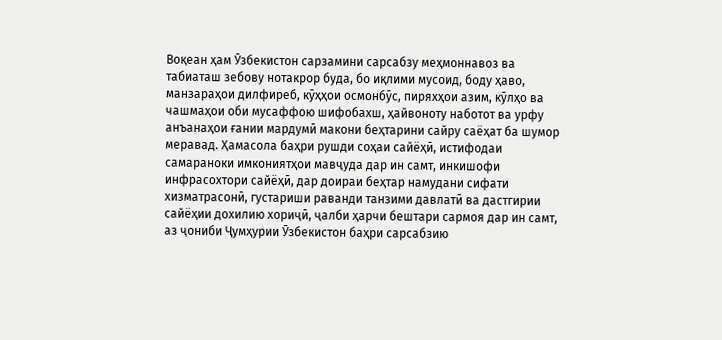Воқеан ҳам Ӯзбекистон сарзамини сарсабзу меҳмоннавоз ва табиаташ зебову нотакрор буда, бо иқлими мусоид, боду ҳаво, манзараҳои дилфиреб, кӯҳҳои осмонбӯс, пиряхҳои азим, кӯлҳо ва чашмаҳои оби мусаффою шифобахш, ҳайвоноту наботот ва урфу анъанаҳои ғании мардумӣ макони беҳтарини сайру саёҳат ба шумор меравад. Ҳамасола баҳри рушди соҳаи сайёҳӣ, истифодаи самараноки имкониятҳои мавҷуда дар ин самт, инкишофи инфрасохтори сайёҳӣ, дар доираи беҳтар намудани сифати хизматрасонӣ, густариши раванди танзими давлатӣ ва дастгирии сайёҳии дохилию хориҷӣ, ҷалби ҳарчи бештари сармоя дар ин самт, аз ҷониби Ҷумҳурии Ӯзбекистон баҳри сарсабзию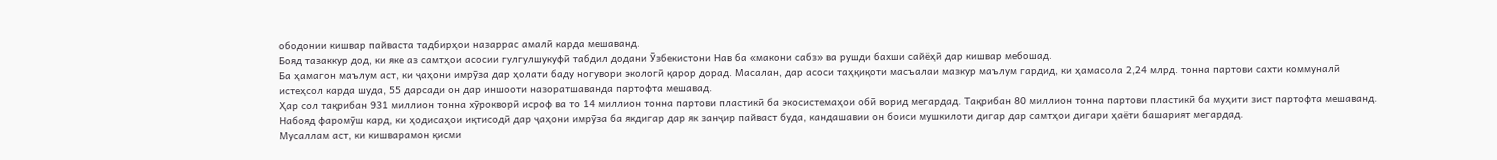ободонии кишвар пайваста тадбирҳои назаррас амалӣ карда мешаванд.
Бояд тазаккур дод, ки яке аз самтҳои асосии гулгулшукуфӣ табдил додани Ӯзбекистони Нав ба «макони сабз» ва рушди бахши сайёҳӣ дар кишвар мебошад.
Ба ҳамагон маълум аст, ки ҷаҳони имрӯза дар ҳолати баду ногувори экологӣ қарор дорад. Масалан, дар асоси таҳқиқоти масъалаи мазкур маълум гардид, ки ҳамасола 2,24 млрд. тонна партови сахти коммуналӣ истеҳсол карда шуда, 55 дарсади он дар иншооти назоратшаванда партофта мешавад.
Ҳар сол тақрибан 931 миллион тонна хӯрокворӣ исроф ва то 14 миллион тонна партови пластикӣ ба экосистемаҳои обӣ ворид мегардад. Тақрибан 80 миллион тонна партови пластикӣ ба муҳити зист партофта мешаванд. Набояд фаромӯш кард, ки ҳодисаҳои иқтисодӣ дар ҷаҳони имрӯза ба якдигар дар як занҷир пайваст буда, кандашавии он боиси мушкилоти дигар дар самтҳои дигари ҳаёти башарият мегардад.
Мусаллам аст, ки кишварамон қисми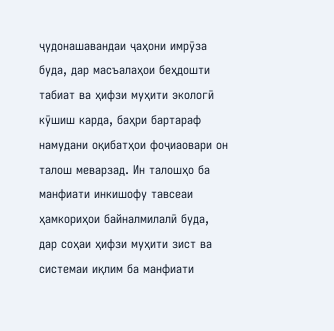ҷудонашавандаи ҷаҳони имрӯза буда, дар масъалаҳои беҳдошти табиат ва ҳифзи муҳити экологӣ кӯшиш карда, баҳри бартараф намудани оқибатҳои фоҷиаовари он талош меварзад. Ин талошҳо ба манфиати инкишофу тавсеаи ҳамкориҳои байналмилалӣ буда, дар соҳаи ҳифзи муҳити зист ва системаи иқлим ба манфиати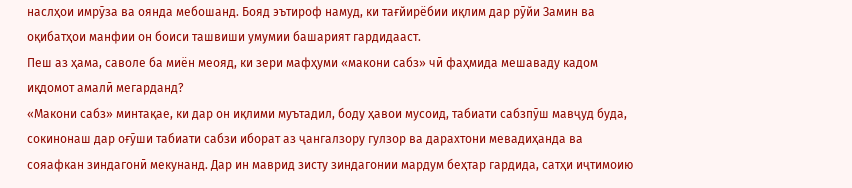наслҳои имрӯза ва оянда мебошанд. Бояд эътироф намуд, ки тағйирёбии иқлим дар рӯйи Замин ва оқибатҳои манфии он боиси ташвиши умумии башарият гардидааст.
Пеш аз ҳама, саволе ба миён меояд, ки зери мафҳуми «макони сабз» чӣ фаҳмида мешаваду кадом иқдомот амалӣ мегарданд?
«Макони сабз» минтақае, ки дар он иқлими муътадил, боду ҳавои мусоид, табиати сабзпӯш мавҷуд буда, сокинонаш дар оғӯши табиати сабзи иборат аз ҷангалзору гулзор ва дарахтони мевадиҳанда ва сояафкан зиндагонӣ мекунанд. Дар ин маврид зисту зиндагонии мардум беҳтар гардида, сатҳи иҷтимоию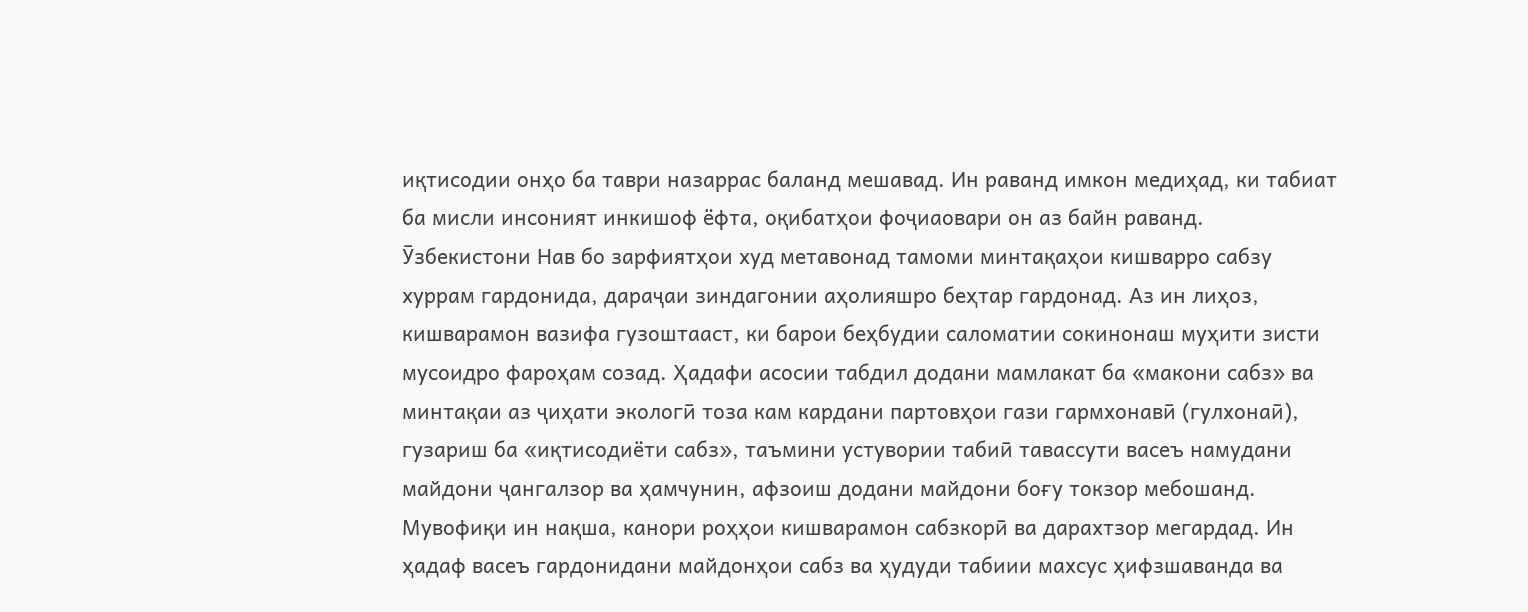иқтисодии онҳо ба таври назаррас баланд мешавад. Ин раванд имкон медиҳад, ки табиат ба мисли инсоният инкишоф ёфта, оқибатҳои фоҷиаовари он аз байн раванд.
Ӯзбекистони Нав бо зарфиятҳои худ метавонад тамоми минтақаҳои кишварро сабзу хуррам гардонида, дараҷаи зиндагонии аҳолияшро беҳтар гардонад. Аз ин лиҳоз, кишварамон вазифа гузоштааст, ки барои беҳбудии саломатии сокинонаш муҳити зисти мусоидро фароҳам созад. Ҳадафи асосии табдил додани мамлакат ба «макони сабз» ва минтақаи аз ҷиҳати экологӣ тоза кам кардани партовҳои гази гармхонавӣ (гулхонаӣ), гузариш ба «иқтисодиёти сабз», таъмини устувории табиӣ тавассути васеъ намудани майдони ҷангалзор ва ҳамчунин, афзоиш додани майдони боғу токзор мебошанд. Мувофиқи ин нақша, канори роҳҳои кишварамон сабзкорӣ ва дарахтзор мегардад. Ин ҳадаф васеъ гардонидани майдонҳои сабз ва ҳудуди табиии махсус ҳифзшаванда ва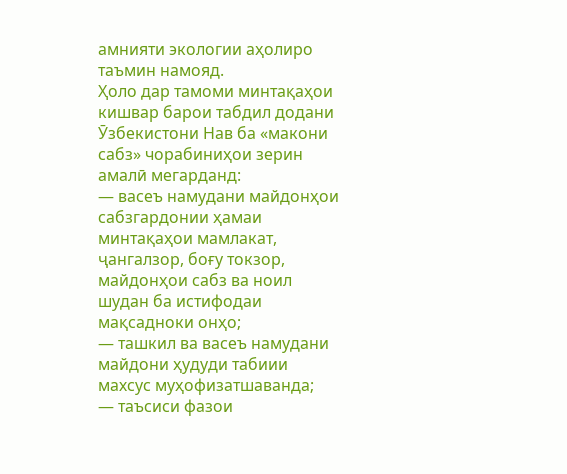амнияти экологии аҳолиро таъмин намояд.
Ҳоло дар тамоми минтақаҳои кишвар барои табдил додани Ӯзбекистони Нав ба «макони сабз» чорабиниҳои зерин амалӣ мегарданд:
— васеъ намудани майдонҳои сабзгардонии ҳамаи минтақаҳои мамлакат, ҷангалзор, боғу токзор, майдонҳои сабз ва ноил шудан ба истифодаи мақсадноки онҳо;
— ташкил ва васеъ намудани майдони ҳудуди табиии махсус муҳофизатшаванда;
— таъсиси фазои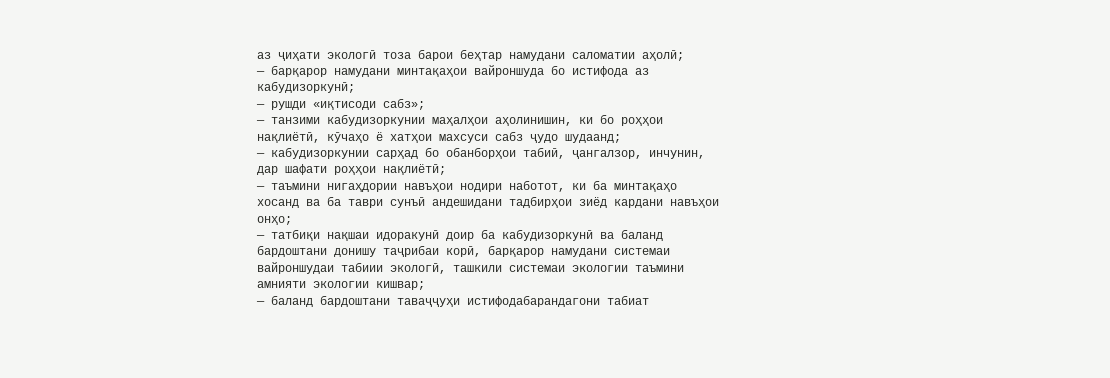аз ҷиҳати экологӣ тоза барои беҳтар намудани саломатии аҳолӣ;
— барқарор намудани минтақаҳои вайроншуда бо истифода аз кабудизоркунӣ;
— рушди «иқтисоди сабз»;
— танзими кабудизоркунии маҳалҳои аҳолинишин, ки бо роҳҳои нақлиётӣ, кӯчаҳо ё хатҳои махсуси сабз ҷудо шудаанд;
— кабудизоркунии сарҳад бо обанборҳои табиӣ, ҷангалзор, инчунин, дар шафати роҳҳои нақлиётӣ;
— таъмини нигаҳдории навъҳои нодири наботот, ки ба минтақаҳо хосанд ва ба таври сунъӣ андешидани тадбирҳои зиёд кардани навъҳои онҳо;
— татбиқи нақшаи идоракунӣ доир ба кабудизоркунӣ ва баланд бардоштани донишу таҷрибаи корӣ, барқарор намудани системаи вайроншудаи табиии экологӣ, ташкили системаи экологии таъмини амнияти экологии кишвар;
— баланд бардоштани таваҷҷуҳи истифодабарандагони табиат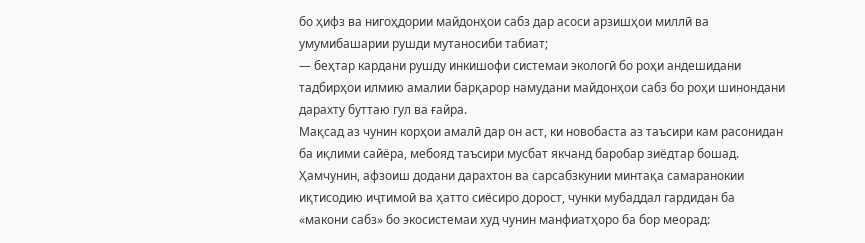бо ҳифз ва нигоҳдории майдонҳои сабз дар асоси арзишҳои миллӣ ва умумибашарии рушди мутаносиби табиат;
— беҳтар кардани рушду инкишофи системаи экологӣ бо роҳи андешидани тадбирҳои илмию амалии барқарор намудани майдонҳои сабз бо роҳи шинондани дарахту буттаю гул ва ғайра.
Мақсад аз чунин корҳои амалӣ дар он аст, ки новобаста аз таъсири кам расонидан ба иқлими сайёра, мебояд таъсири мусбат якчанд баробар зиёдтар бошад. Ҳамчунин, афзоиш додани дарахтон ва сарсабзкунии минтақа самаранокии иқтисодию иҷтимоӣ ва ҳатто сиёсиро дорост, чунки мубаддал гардидан ба «макони сабз» бо экосистемаи худ чунин манфиатҳоро ба бор меорад: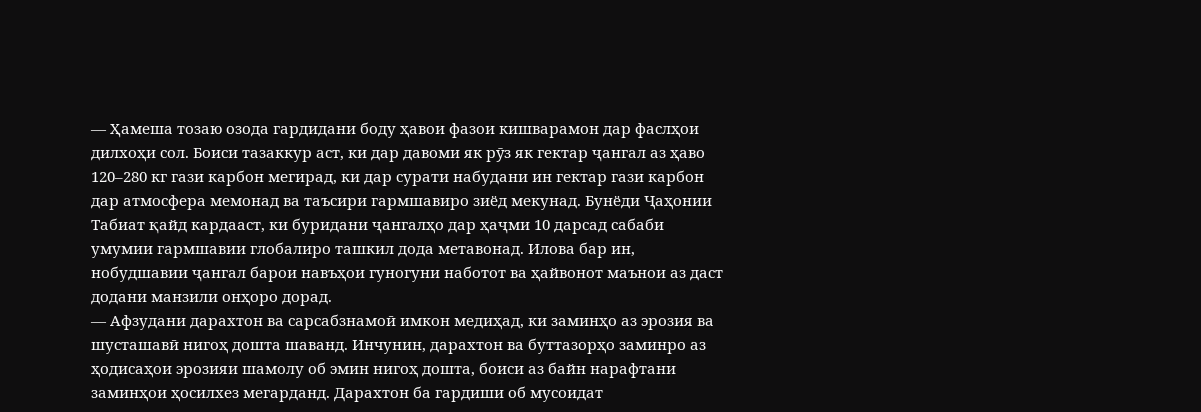— Ҳамеша тозаю озода гардидани боду ҳавои фазои кишварамон дар фаслҳои дилхоҳи сол. Боиси тазаккур аст, ки дар давоми як рӯз як гектар ҷангал аз ҳаво 120–280 кг гази карбон мегирад, ки дар сурати набудани ин гектар гази карбон дар атмосфера мемонад ва таъсири гармшавиро зиёд мекунад. Бунёди Ҷаҳонии Табиат қайд кардааст, ки буридани ҷангалҳо дар ҳаҷми 10 дарсад сабаби умумии гармшавии глобалиро ташкил дода метавонад. Илова бар ин, нобудшавии ҷангал барои навъҳои гуногуни наботот ва ҳайвонот маънои аз даст додани манзили онҳоро дорад.
— Афзудани дарахтон ва сарсабзнамоӣ имкон медиҳад, ки заминҳо аз эрозия ва шусташавӣ нигоҳ дошта шаванд. Инчунин, дарахтон ва буттазорҳо заминро аз ҳодисаҳои эрозияи шамолу об эмин нигоҳ дошта, боиси аз байн нарафтани заминҳои ҳосилхез мегарданд. Дарахтон ба гардиши об мусоидат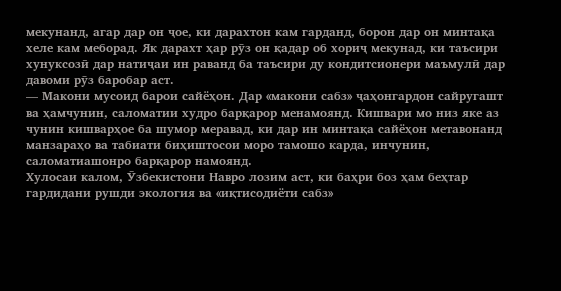мекунанд, агар дар он ҷое, ки дарахтон кам гарданд, борон дар он минтақа хеле кам меборад. Як дарахт ҳар рӯз он қадар об хориҷ мекунад, ки таъсири хунуксозӣ дар натиҷаи ин раванд ба таъсири ду кондитсионери маъмулӣ дар давоми рӯз баробар аст.
— Макони мусоид барои сайёҳон. Дар «макони сабз» ҷаҳонгардон сайругашт ва ҳамчунин, саломатии худро барқарор менамоянд. Кишвари мо низ яке аз чунин кишварҳое ба шумор меравад, ки дар ин минтақа сайёҳон метавонанд манзараҳо ва табиати биҳиштосои моро тамошо карда, инчунин, саломатиашонро барқарор намоянд.
Хулосаи калом, Ӯзбекистони Навро лозим аст, ки баҳри боз ҳам беҳтар гардидани рушди экология ва «иқтисодиёти сабз»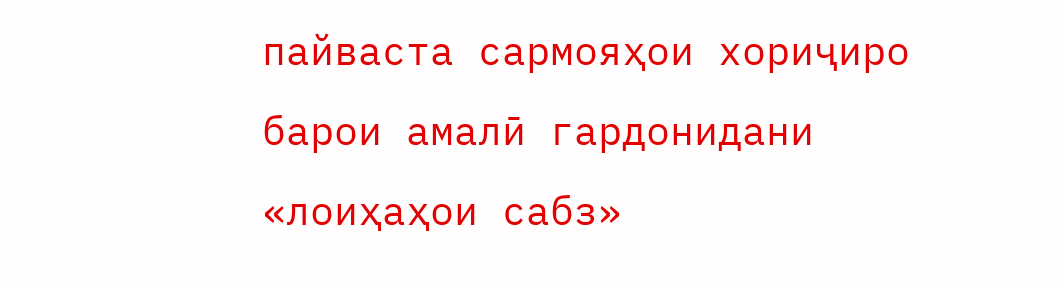пайваста сармояҳои хориҷиро барои амалӣ гардонидани «лоиҳаҳои сабз»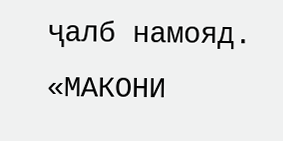ҷалб намояд.
«МАКОНИ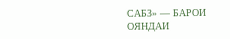САБЗ» — БАРОИ ОЯНДАИ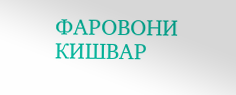ФАРОВОНИ КИШВАР